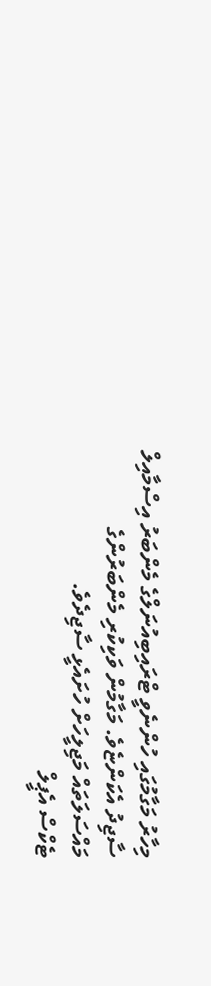މިހާރު މަގާމުގައި ހުންނެވީ ޓްރައިބިއުނަލްގެ މެންބަރު އިސްމާއިލް ސާޖިދު އެކަންޏެވެ. މަގާމުން ވަކިކުރި މެންބަރުންގެ މައްސަލަތައް މަޖިލީހަށް ހުށައެޅީ ސާޖިދެވެ.
ޓެކްސް އެޕީލް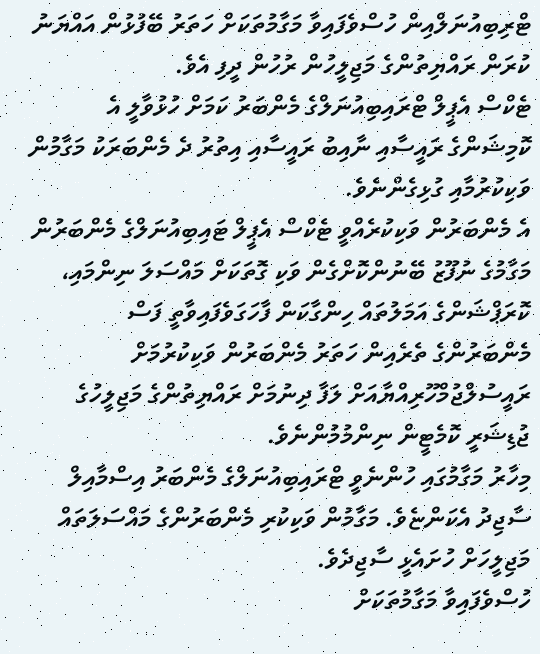ޓްރިބިއުނަލްއިން ހުސްވެފައިވާ މަގާމުތަކަށް ހަތަރު ބޭފުޅުން އައްޔަނު ކުރަން ރައްޔިތުންގެ މަޖިލީހުން ރުހުން ދީފި އެވެ.
ޓެކްސް އެޕީލް ޓްރައިބިއުނަލްގެ މެންބަރު ކަމަށް ހުޅުވާލީ އެ ކޮމިޝަންގެ ރައީސާއި ނާއިބު ރައީސާއި އިތުރު ދެ މެންބަރަކު މަގާމުން ވަކިކުރުމާއި ގުޅިގެންނެވެ.
އެ މެންބަރުން ވަކިކުރެއްވީ ޓެކްސް އެޕީލް ޓައިބިއުނަލްގެ މެންބަރުން މަގާމުގެ ނުފޫޒު ބޭނުންކޮށްގެން ވަކި ގޮތަކަށް މައްސަލަ ނިންމައި، ކޮރަޕްޝަންގެ އަމަލުތައް ހިންގާކަން ފާހަގަވެފައިވާތީ ފަސް މެންބަރުންގެ ތެރެއިން ހަތަރު މެންބަރުން ވަކިކުރުމަށް ރައީސުލްޖުމްހޫރިއްޔާއަށް ލަފާ ދިނުމަށް ރައްޔިތުންގެ މަޖިލީހުގެ ޖުޑިޝަރީ ކޮމެޓީން ނިންމުމުންނެވެ.
މިހާރު މަގާމުގައި ހުންނެވީ ޓްރައިބިއުނަލްގެ މެންބަރު އިސްމާއިލް ސާޖިދު އެކަންޏެވެ. މަގާމުން ވަކިކުރި މެންބަރުންގެ މައްސަލަތައް މަޖިލީހަށް ހުށައެޅީ ސާޖިދެވެ.
ހުސްވެފައިވާ މަގާމުތަކަށް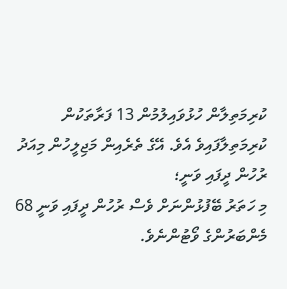ކުރިމަތިލާން ހުޅުވައިލުމުން 13 ފަރާތަކުން ކުރިމަތިލާފައިވެ އެވެ. އޭގެ ތެރެއިން މަޖިލީހުން މިއަދު ރުހުން ދީފައި ވަނީ؛
މި ހަތަރު ބޭފުޅުންނަށް ވެސް ރުހުން ދީފައި ވަނީ 68 މެންބަރުންގެ ވޯޓުންނެވެ.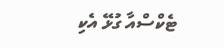ޓެކްސްއާ ގުޅޭ އެކި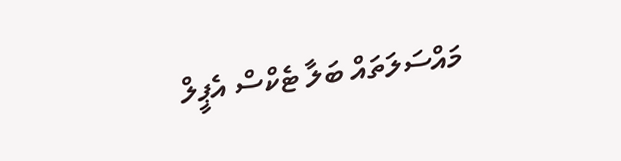މައްސަލަތައް ބަލާ ޓެކްސް އެޕީލް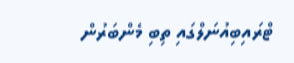ޓްރައިބިއުނަލްގައި ތިބި މެންބަރުން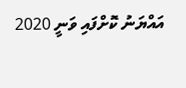އައްޔަނު ކޮށްފައި ވަނީ 2020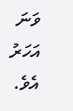ވަނަ އަހަރު އެވެ.